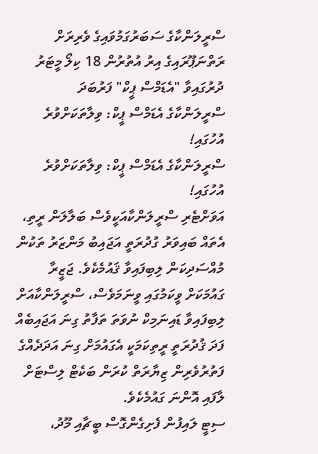ސްރީލަންކާގެ ސަބަރުގަމުވައިގެ ވެރިރަށް ރަތްނަޕޫރައިގެ އިރު އުތުރުން 18 ކިލޯ މީޓަރު ދުރުގައިވާ "އެޑަމްސް ޕީކް" ފަރުބަދަ
ސްރީލަންކާގެ އެޑަމްސް ޕީކް: ވިލާތަކަށްވުރެ އުހުގައި!
ސްރީލަންކާގެ އެޑަމްސް ޕީކް: ވިލާތަކަށްވުރެ އުހުގައި!
އަވަށްޓެރި ސްރީލަންކާއަކީވެސް ބަލާލަން ރީތި، އެތައް ބައިވަރު ގުދުރަތީ އަޖައިބު މަންޒަރު ތަކުން މުއްސަދިކަން ލިބިފައިވާ ޤައުމެކެވެ. ޖަޒީރާ ގައުމަކަށް ވީކަމުގައި ވީނަމަވެސް، ސްރީލަންކާއަށް ލިބިފައިވާ ޑައިނަމިކް ނުވަތަ ތަފާތު ގިނަ އަޖައިބެއް ފަދަ ޤުދުރަތީ ރީތިކަމަކީ އެގައުމަށް ގިނަ އަދަދެއްގެ ފަތުރުވެރިން ޒިޔާރަތް ކުރަން ބަކެޓް ލިސްޓަށް ލާފައި އޮންނަ ގައުމެކެވެ.
ސިޓީ ލައިފުން ފެށިގެންގޮސް ބީޗާއި މޫދު،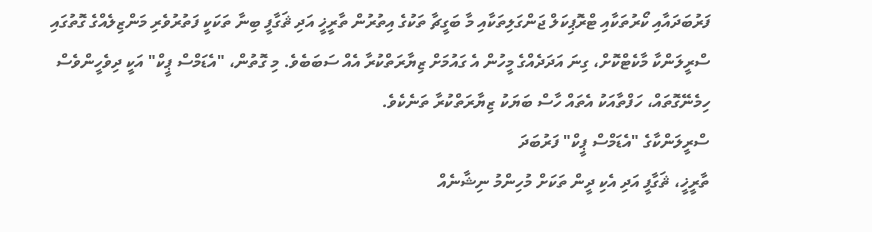ފަރުބަދައާއި ކޯރުތަކާއި ޓްރޮޕިކަލް ޖަންގަލިތަކާއި މާ ބަގީޗާ ތަކުގެ އިތުރުން ތާރީޚީ އަދި ޘަގާފީ ބިނާ ތަކަކީ ފަތުރުވެރި މަންޒިލެއްގެ ގޮތުގައި ސްރީލަންކާ މާކެޓްކޮށް، ގިނަ އަދަދެއްގެ މީހުން އެ ގައުމަށް ޒިޔާރަތްކުރާ އެއް ސަބަބެވެ. މި ގޮތުން، "އެޑަމްސް ޕީކް" އަކީ ދިވެހީންވެސް ހިމެނޭގޮތައް، ހަފްތާއަކު އެތައް ހާސް ބަޔަކު ޒިޔާރަތްކުރާ ތަނެކެވެ.
ސްރީލަންކާގެ "އެޑަމްސް ޕީކް" ފަރުބަދަ
ތާރީޚީ، ޘަގާފީ އަދި އެކި ދީން ތަކަށް މުހިންމު ނިޝާނެއް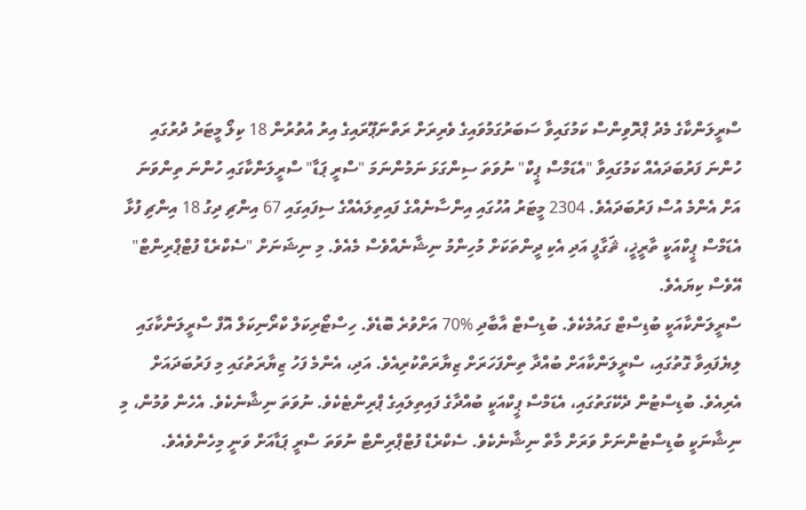ސްރީލަންކާގެ މެދު ޕްރޮވިންސް ކަމުގައިވާ ސަބަރުގަމުވައިގެ ވެރިރަށް ރަތްނަޕޫރައިގެ އިރު އުތުރުން 18 ކިލޯ މީޓަރު ދުރުގައި ހުންނަ ފަރުބަދައެއް ކަމުގައިވާ "އެޑަމްސް ޕީކް" ނުވަތަ ސިންގަޅަ ނަމުންނަމަ "ސްރީ ޕަޑާ" ސްރީލަންކާގައި ހުންނަ ތިންވަނަ އަށް އެންމެ އުސް ފަރުބަދައެވެ. 2304 މީޓަރު އުހުގައި އިންސާނެއްގެ ފައިތިލައެއްގެ ސިފައިގައި 67 އިންޗި ދިގު 18 އިންޗި ފުޅާ އެޑަމްސް ޕީކްއަކީ ތާރީޚީ، ޘަގާފީ އަދި އެކި ދީންތަކަށް މުހިންމު ނިޝާނެއްވެސް މެއެވެ. މި ނިޝަނަށް "ސެކްރެޑް ފުޓްޕްރިންޓް" އޭވެސް ކިޔައެވެ.
ސްރީލަންކާއަކީ ބުޑިސްޓް ގައުމެކެވެ. ބުޑިސްޓް އާބާދި %70 އަށްވުރެ ބޮޑެވެ. ހިސްޓޯރިކަލް ކްރޯނިކަލް އޮފް ސްރީލަންކާގައި ލިޔެފައިވާ ގޮތުގައި، ސްރީލަންކާއަށް ބުއްދާ ތިންފަހަރަށް ޒިޔާރަތްކުރިއެވެ. އަދި، އެންމެ ފަހު ޒިޔާރަތުގައި މި ފަރުބަދައަށް އެރިއެވެ. ބުޑިސްޓުން ދެކޭގަތުގައި، އެޑަމްސް ޕީކްއަކީ ބުއްދާގެ ފައިތިލައިގެ ޕްރިންޓެކެވެ. ނުވަތަ ނިޝާނެކެވެ. އެހެން ވުމުން، މި ނިޝާނަކީ ބުޑިސްޓުންނަށް ވަރަށް މާތް ނިޝާނެކެވެ. ސެކްރެޑް ފުޓްޕްރިންޓް ނުވަތަ ސްރީ ޕަޑާއަށް ވަނީ މިހެންވެއެވެ.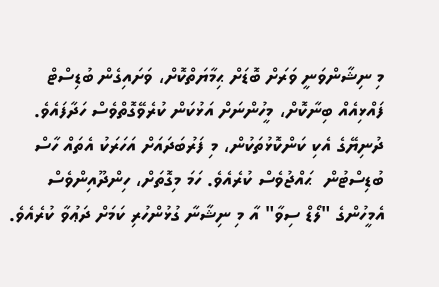މި ނިޝާންވަނީ ވަރަށް ބޮޑަށް ޙިމާޔަތްކޮށް، ވަށައިގެން ބުޑިސްޓް ފައްޅިއެއް ބިނާކޮށް، މީހުންނަށް އަޅުކަން ކުރެވޭގޮތްވެސް ހަދާފައެވެ. ދުނިޔޭގެ އެކި ކަންކޮޅުތަކުން، މި ފަރުބަދައަށް އަހަރަކު އެތައް ހާސް ބުޑިސްޓުން  ޙައްޖުވެސް ކުރެއެވެ. ހަމަ މިގޮތަށް، ހިންދޫއިންވެސް އެމީހުންގެ "ލޯޑް ސިވާ" އާ މި ނިޝާނާ ގުޅުންހުރި ކަމަށް ދަޢުވާ ކުރެއެވެ.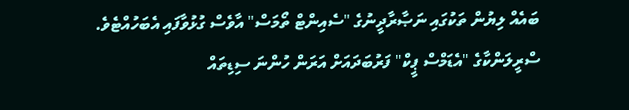ބައެއް ލިޔުން ތަކުގައި ނަޞާރާދީނުގެ "ސެއިންޓް ތޯމަސް" އާވެސް ގުޅުވާފައި އެބަހުއްޓެވެ.
ސްރީލަންކާގެ "އެޑަމްސް ޕީކް" ފަރުބަދައަށް އަރަން ހުންނަ ސިޑިތައް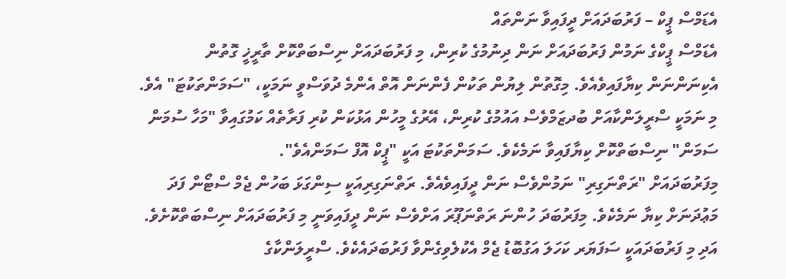އެޑަމްސް ޕީކް – ފަރުބަދައަށް ދީފައިވާ ނަންތައް
އެޑަމްސް ޕީކްގެ ނަމުން ފަރުބަދައަށް ނަން ދިނުމުގެ ކުރިން، މި ފަރުބަދައަށް ނިސްބަތްކޮށް ތާރީޚީ ގޮތުން އެކިނަންނަން ކިޔާފައިވެއެވެ. މިގޮތުން ލިޔުން ތަކުން ފެންނަން އޮތް އެންމެ ދުވަސްވީ ނަމަކީ، "ސަމަންތަކުޓަ" އެވެ. މި ނަމަކީ ސްރީލަންކާއަށް ބުދޒަމްވެސް އައުމުގެ ކުރިން، އޭރުގެ މީހުން އަޅުކަން ކުރި ފަރާތެއް ކަމުގައިވާ "މަހާ ސުމަން ސަމަން" ނިސްބަތްކޮށް ކިޔާފައިވާ ނަމެކެވެ. ސަމަންތަކުޓަ އަކީ "ޕީކް އޮފް ސަމަންއެވެ".
މިފަރުބަދައަށް "ރަތްނަގިރި" ނަމުންވެސް ނަން ދީފައިވެއެވެ. ރަތްނަގިރިއަކީ ސިންގަޅަ ބަހުން ޖެމް ސްޓޯން ފަދަ މަޢުދަނަށް ކިޔާ ނަމެކެވެ. މިފަރުބަދަ ހުންނަ ރަތްނަޕޫރަ އަށްވެސް ނަން ދީފައިވަނީ މި ފަރުބަދައަށް ނިސްބަތްކޮށެވެ. އަދި މި ފަރުބަދައަކީ ސަފަޔަރ ކަހަލަ އަގުބޮޑު ޖެމް އެކުލެވިގެންވާ ފަރުބަދައެކެވެ. ސްރީލަންކާގެ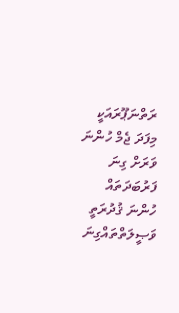ރަތްނަޕޫރައަކީ  މިފަދަ ޖެމް ހުންނަ ވަރަށް ގިނަ ފަރުބަދަތައް ހުންނަ ޤުދުރަތީ ވަޞީލަތްތައްގިނަ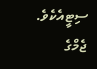ސިޓީއެކެވެ. ޖެމްގެ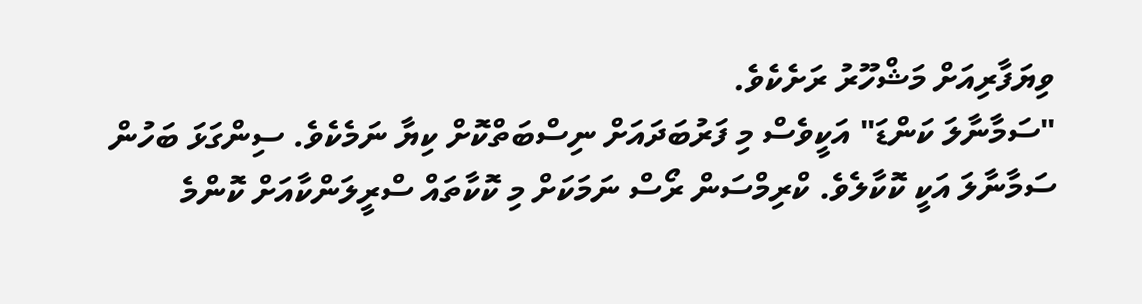ވިޔަފާރިއަށް މަޝްހޫރު ރަށެކެވެ.
"ސަމާނާލަ ކަންޑަ" އަކީވެސް މި ފަރުބަދައަށް ނިސްބަތްކޮށް ކިޔާ ނަމެކެވެ. ސިންގަޅަ ބަހުން ސަމާނާލަ އަކީ ކޮކާލެވެ. ކްރިމްސަން ރޯސް ނަމަކަށް މި ކޮކާތައް ސްރީލަންކާއަށް ކޮންމެ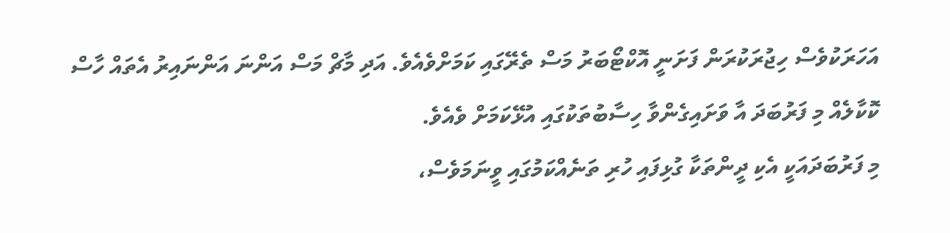އަހަރަކުވެސް ހިޖުރަކުރަން ފަށަނީ އޮކްޓޯބަރު މަސް ތެރޭގައި ކަމަށްވެއެވެ. އަދި މާޗް މަސް އަންނަ އަންނައިރު އެތައް ހާސް ކޮކާލެއް މި ފަރުބަދަ އާ ވަށައިގެންވާ ހިސާބުތަކުގައި އުޅޭކަމަށް ވެއެވެ.
މި ފަރުބަދައަކީ އެކި ދީންތަކާ ގުޅިފައި ހުރި ތަނެއްކަމުގައި ވީނަމަވެސް،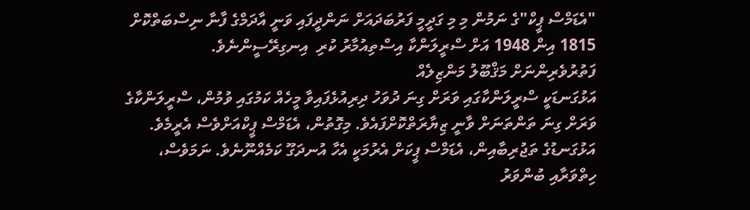"އެޑަމްސް ޕީކް"ގެ ނަމުން މި މި ގަދީމީ ފަރުބަދައަށް ނަންދީފައި ވަނީ އާދަމްގެ ފާނާ ނިސްބަތްކޮށް 1815 އިން 1948 އަށް ސްރީލަންކާ އިސްތިއުމާރު ކުރި  އިނގިރޭސީންނެވެ.
ފަތުރުވެރިންނަށް މަޤްބޫލު މަންޒިލެއް
އަޅުގަނޑަކީ ސްރީލަންކާގައި ވަރަށް ގިނަ ދުވަހު ދިރިއުޅެފައިވާ މީހެއް ކަމުގައި ވުމުން، ސްރީލަންކާގެ ވަރަށް ގިނަ ތަންތަނަށް ވާނީ ޒިޔާރަތްކޮށްފައެވެ. މިގޮތުން، އެޑަމްސް ޕީކްއަށްވެސް އެރީމެވެ. އަޅުގަނޑުގެ ތަޖުރިބާއިން، އެޑަމްސް ޕީކަށް އެރުމަކީ އެހާ އުނދަގޫ ކަމެއްނޫނެވެ. ނަމަވެސް، ހިތްވަރާއި ބުންވަރު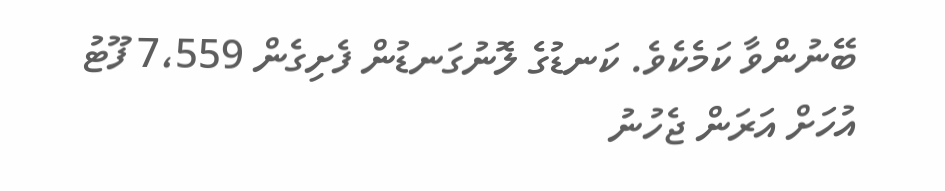ބޭނުންވާ ކަމެކެވެ. ކަނޑުގެ ލޮނުގަނޑުން ފެށިގެން 7،559 ފޫޓު އުހަށް އަރަން ޖެހުނު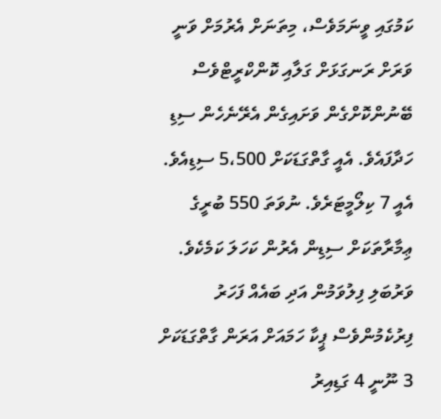ކަމުގައި ވީނަމަވެސް، މިތަނަށް އެރުމަށް ވަނީ ވަރަށް ރަނގަޅަށް ގަލާއި ކޮންކްރީޓްވެސް ބޭނުންކޮށްގެން ވަށައިގެން އެރޭނެހެން ސިޑި ހަދާފައެވެ. އެއީ ގާތްގަޑަކަށް 5،500 ސިޑިއެވެ. އެއީ 7 ކިލޯމީޓަރެވެ. ނުވަތަ 550 ބުރީގެ ޢިމާރާތަކަށް ސިޑިން އެރުން ކަހަލަ ކަމެކެވެ. ވަރުބަލި ފިލުވަމުން އަދި ބައެއް ފަހަރު ފިރުކެމުންވެސް ޕީކާ ހަމައަށް އަރަން ގާތްގަޑަކަށް 3 ނޫނީ 4 ގަޑިއިރު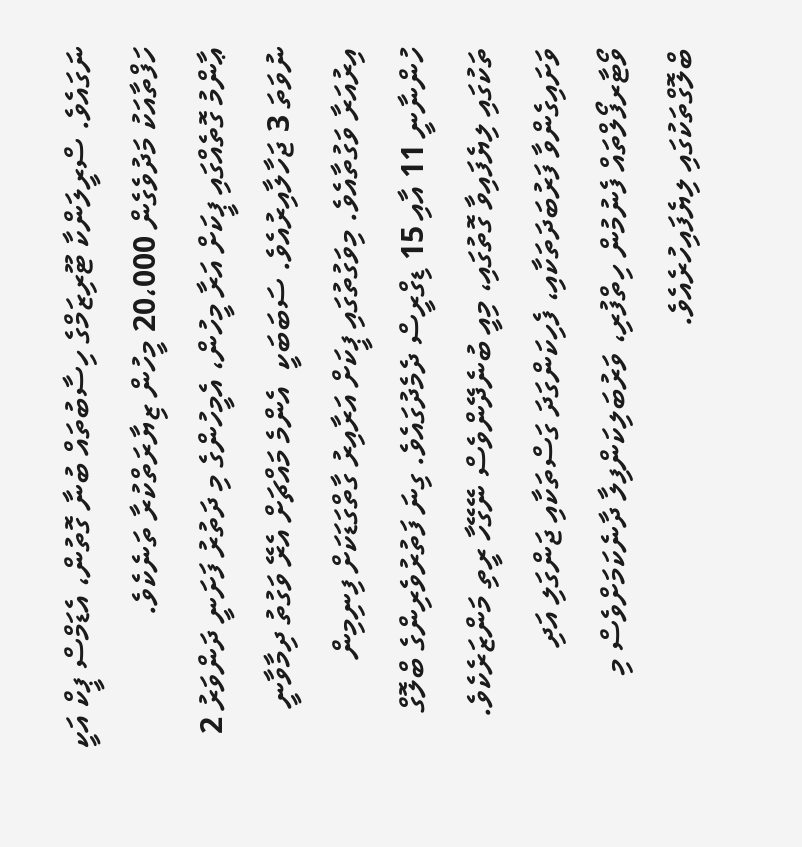ނަގައެވެ. ސްރީލަންކާ ޓޫރިޒަމްގެ ހިސާބުތައް ބުނާ ގޮތުން، އެޑަމްސް ޕީކް އަކީ ހަފްތާއަކު މަދުވެގެން 20،000 މީހުން ޒިޔާރަތްކުރާ ތަނެކެވެ.
ޢާންމު ގޮތެއްގައި ޕީކަށް އަރާ މީހުން، އެމީހުންގެ މި ދަތުރު ފަށަނީ ދަންވަރު 2 ނުވަތަ 3 ޖަހާލާއިރުއެވެ. ސަބަބަކީ  އެންމެ މައްޗަށް އެރޭ ވަގުތު ދިމާވާނީ އިރުއަރާ ވަގުތާއެވެ. މިވަގުތުގައި ޕީކަށް އަރާއިރު ގާތްގަޑަކަށް ފިނިމިން ހުންނާނީ 11 އާއި 15 ޑިގްރީސް ދެމެދުގައެވެ. ގިނަ ފަތުރުވެރިންގެ ބްލޮގް ތަކުގައި ލިޔެފައިވާ ގޮތުގައި، މިއީ ބުނެދޭންވެސް ނޭގޭހާ ރީތި މަންޒަރެކެވެ. ވަށައިގެންވާ ފަރުބަދަތަކާއި، ފެހިކަންގަދަ ގަސްތަކާއި ޖަންގަލި އަދި ވޯޓާރފޯލްތައް ފެނުމުން ހިތްފުރި، ވަރުބަލިކަންފިލާ ދާނެކަމަށްވެސް މި ބްލޮގްތަކުގައި ލިޔެފައިހުރެއެވެ.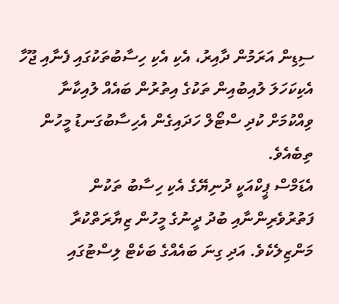ސިޑިން އަރަމުން ދާއިރު، އެކި އެކި ހިސާބުތަކުގައި ފެނާއި ޖޫހާ އެކިކަހަލަ ލުއިބުއިން ތަކުގެ އިތުރުން ބައެއް ލުއިކާނާ ވިއްކުމަށް ކުދި ސްޓޯލް ހަދައިގެން އެހިސާބުގަނޑު މީހުން ތިބެއެވެ.
އެޑަމްސް ޕީކްއަކީ ދުނިޔޭގެ އެކި ހިސާބު ތަކުން ފަތުރުވެރިންނާއި ބުދު ދީނުގެ މީހުން ޒިޔާރަތްކުރާ މަންޒިލެކެވެ. އަދި ގިނަ ބައެއްގެ ބަކެޓް ލިސްޓުގައި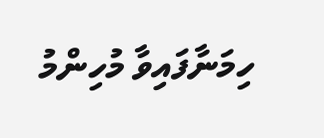ހިމަނާފައިވާ މުހިންމު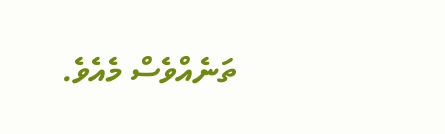ތަނެއްވެސް މެއެވެ.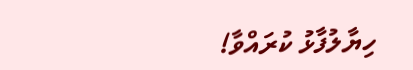ހިޔާލުފާޅު ކުރައްވާ!